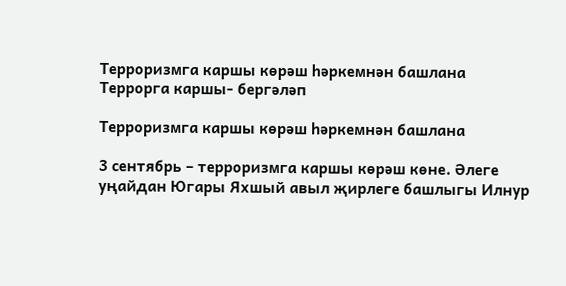Терроризмга каршы көрәш һәркемнән башлана
Террорга каршы- бергәләп

Терроризмга каршы көрәш һәркемнән башлана

3 сентябрь – терроризмга каршы көрәш көне. Әлеге уңайдан Югары Яхшый авыл җирлеге башлыгы Илнур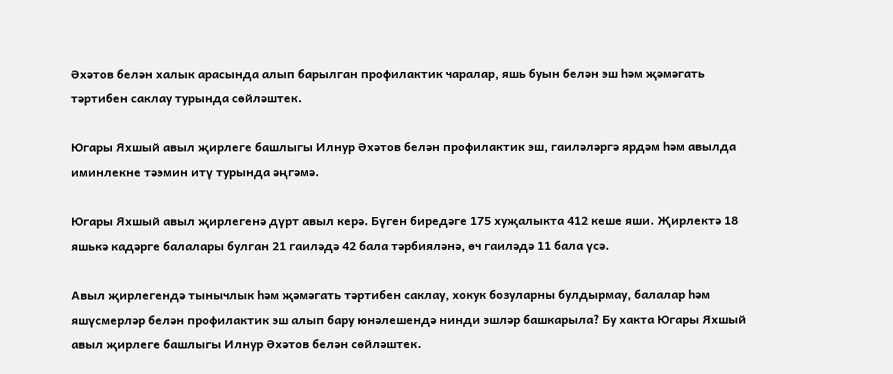Әхәтов белән халык арасында алып барылган профилактик чаралар, яшь буын белән эш һәм җәмәгать тәртибен саклау турында сөйләштек.

Югары Яхшый авыл җирлеге башлыгы Илнур Әхәтов белән профилактик эш, гаиләләргә ярдәм һәм авылда иминлекне тәэмин итү турында әңгәмә.

Югары Яхшый авыл җирлегенә дүрт авыл керә. Бүген биредәге 175 хуҗалыкта 412 кеше яши. Җирлектә 18 яшькә кадәрге балалары булган 21 гаиләдә 42 бала тәрбияләнә, өч гаиләдә 11 бала үсә.

Авыл җирлегендә тынычлык һәм җәмәгать тәртибен саклау, хокук бозуларны булдырмау, балалар һәм яшүсмерләр белән профилактик эш алып бару юнәлешендә нинди эшләр башкарыла? Бу хакта Югары Яхшый авыл җирлеге башлыгы Илнур Әхәтов белән сөйләштек.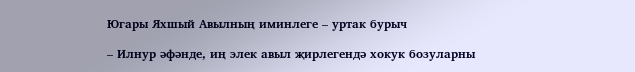Югары Яхшый Авылның иминлеге – уртак бурыч

– Илнур әфәнде, иң элек авыл җирлегендә хокук бозуларны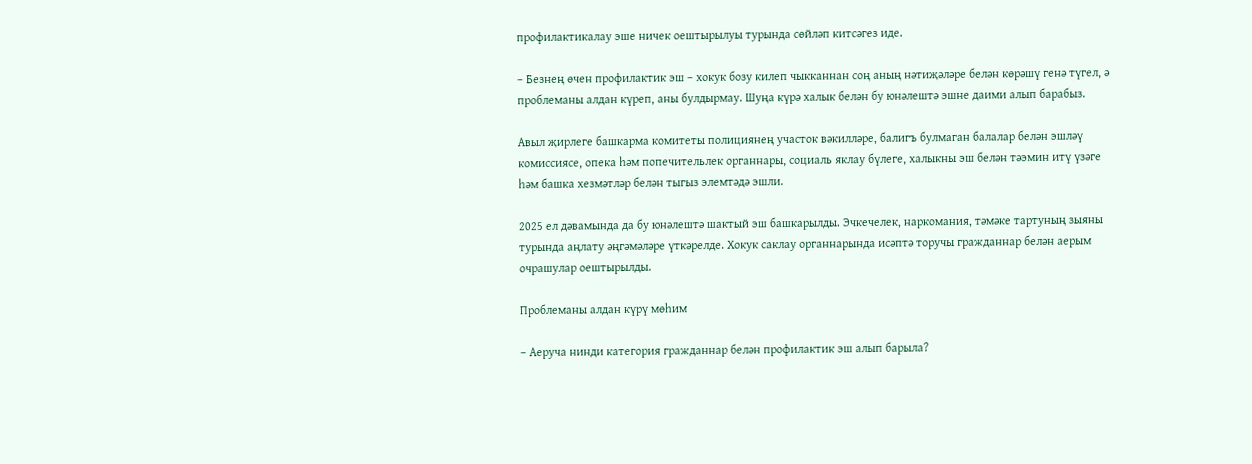профилактикалау эше ничек оештырылуы турында сөйләп китсәгез иде.

– Безнең өчен профилактик эш – хокук бозу килеп чыкканнан соң аның нәтиҗәләре белән көрәшү генә түгел, ә проблеманы алдан күреп, аны булдырмау. Шуңа күрә халык белән бу юнәлештә эшне даими алып барабыз.

Авыл җирлеге башкарма комитеты полициянең участок вәкилләре, балигъ булмаган балалар белән эшләү комиссиясе, опека һәм попечительлек органнары, социаль яклау бүлеге, халыкны эш белән тәэмин итү үзәге һәм башка хезмәтләр белән тыгыз элемтәдә эшли.

2025 ел дәвамында да бу юнәлештә шактый эш башкарылды. Эчкечелек, наркомания, тәмәке тартуның зыяны турында аңлату әңгәмәләре үткәрелде. Хокук саклау органнарында исәптә торучы гражданнар белән аерым очрашулар оештырылды.

Проблеманы алдан күрү мөһим

– Аеруча нинди категория гражданнар белән профилактик эш алып барыла?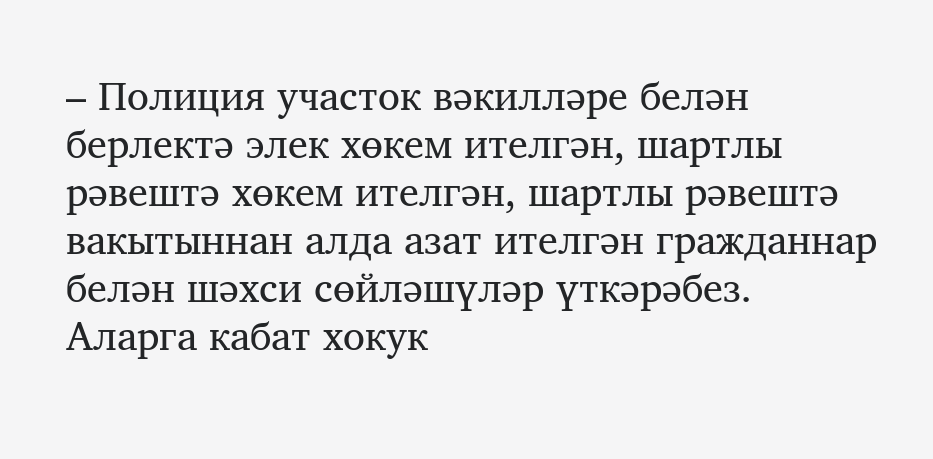– Полиция участок вәкилләре белән берлектә элек хөкем ителгән, шартлы рәвештә хөкем ителгән, шартлы рәвештә вакытыннан алда азат ителгән гражданнар белән шәхси сөйләшүләр үткәрәбез. Аларга кабат хокук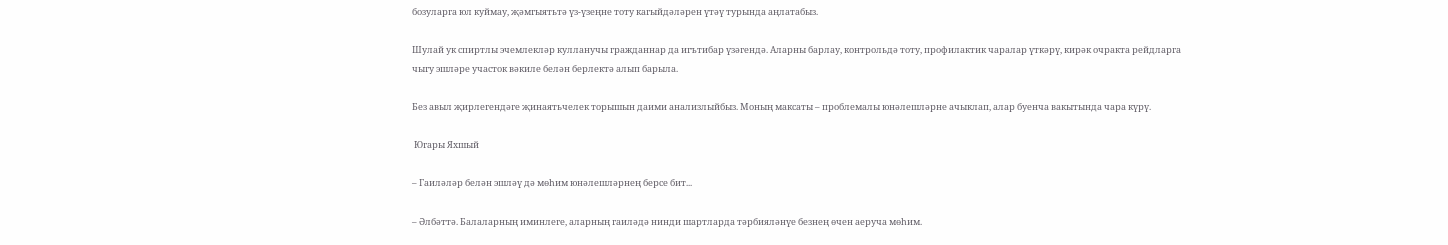бозуларга юл куймау, җәмгыятьтә үз-үзеңне тоту кагыйдәләрен үтәү турында аңлатабыз.

Шулай ук спиртлы эчемлекләр кулланучы гражданнар да игътибар үзәгендә. Аларны барлау, контрольдә тоту, профилактик чаралар үткәрү, кирәк очракта рейдларга чыгу эшләре участок вәкиле белән берлектә алып барыла.

Без авыл җирлегендәге җинаятьчелек торышын даими анализлыйбыз. Моның максаты – проблемалы юнәлешләрне ачыклап, алар буенча вакытында чара күрү.

 Югары Яхшый

– Гаиләләр белән эшләү дә мөһим юнәлешләрнең берсе бит...

– Әлбәттә. Балаларның иминлеге, аларның гаиләдә нинди шартларда тәрбияләнүе безнең өчен аеруча мөһим.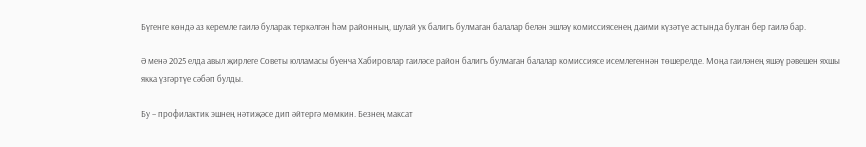Бүгенге көндә аз керемле гаилә буларак теркәлгән һәм районның, шулай ук балигъ булмаган балалар белән эшләү комиссиясенең даими күзәтүе астында булган бер гаилә бар.

Ә менә 2025 елда авыл җирлеге Советы юлламасы буенча Хабировлар гаиләсе район балигъ булмаган балалар комиссиясе исемлегеннән төшерелде. Моңа гаиләнең яшәү рәвешен яхшы якка үзгәртүе сәбәп булды.

Бу – профилактик эшнең нәтиҗәсе дип әйтергә мөмкин. Безнең максат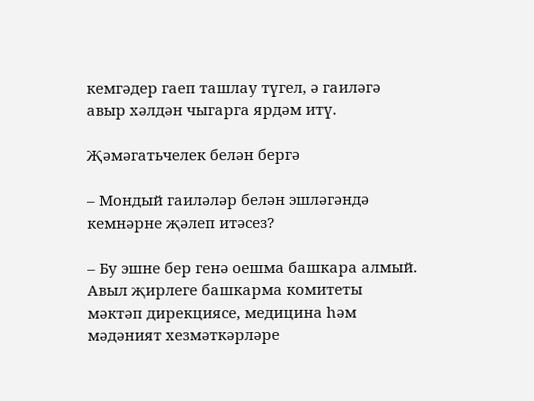кемгәдер гаеп ташлау түгел, ә гаиләгә авыр хәлдән чыгарга ярдәм итү.

Җәмәгатьчелек белән бергә

– Мондый гаиләләр белән эшләгәндә кемнәрне җәлеп итәсез?

– Бу эшне бер генә оешма башкара алмый. Авыл җирлеге башкарма комитеты мәктәп дирекциясе, медицина һәм мәдәният хезмәткәрләре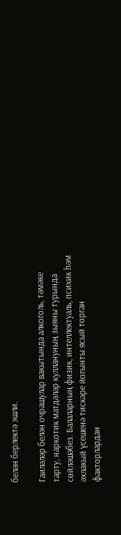белән берлектә эшли.

Гаиләләр белән очрашулар вакытында алкоголь, тәмәке тарту, наркотик матдәләр куллануның зыяны турында сөйләшәбез. Балаларның физик, интеллектуаль, психик һәм әхлакый үсешенә тискәре йогынты ясый торган факторлардан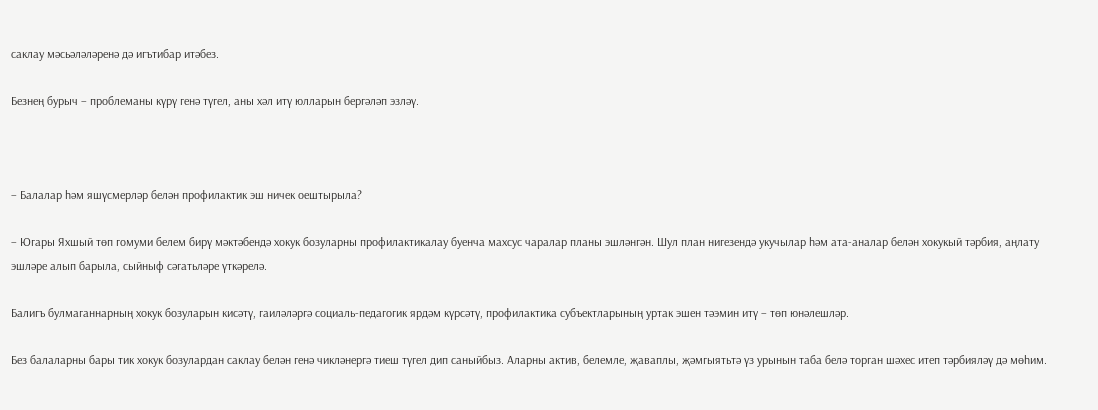саклау мәсьәләләренә дә игътибар итәбез.

Безнең бурыч – проблеманы күрү генә түгел, аны хәл итү юлларын бергәләп эзләү.



– Балалар һәм яшүсмерләр белән профилактик эш ничек оештырыла?

– Югары Яхшый төп гомуми белем бирү мәктәбендә хокук бозуларны профилактикалау буенча махсус чаралар планы эшләнгән. Шул план нигезендә укучылар һәм ата-аналар белән хокукый тәрбия, аңлату эшләре алып барыла, сыйныф сәгатьләре үткәрелә.

Балигъ булмаганнарның хокук бозуларын кисәтү, гаиләләргә социаль-педагогик ярдәм күрсәтү, профилактика субъектларының уртак эшен тәэмин итү – төп юнәлешләр.

Без балаларны бары тик хокук бозулардан саклау белән генә чикләнергә тиеш түгел дип саныйбыз. Аларны актив, белемле, җаваплы, җәмгыятьтә үз урынын таба белә торган шәхес итеп тәрбияләү дә мөһим.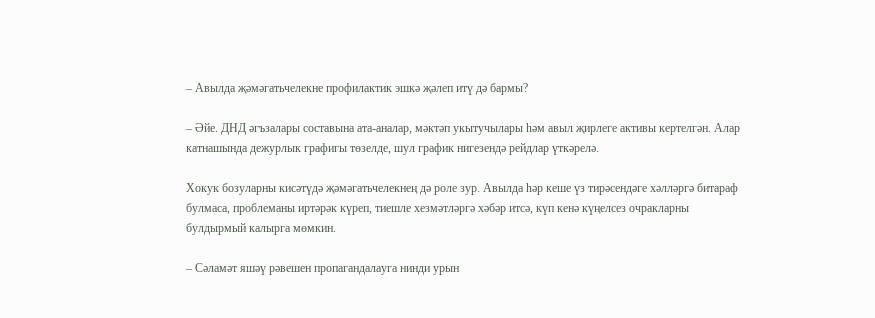– Авылда җәмәгатьчелекне профилактик эшкә җәлеп итү дә бармы?

– Әйе. ДНД әгъзалары составына ата-аналар, мәктәп укытучылары һәм авыл җирлеге активы кертелгән. Алар катнашында дежурлык графигы төзелде, шул график нигезендә рейдлар үткәрелә.

Хокук бозуларны кисәтүдә җәмәгатьчелекнең дә роле зур. Авылда һәр кеше үз тирәсендәге хәлләргә битараф булмаса, проблеманы иртәрәк күреп, тиешле хезмәтләргә хәбәр итсә, күп кенә күңелсез очракларны булдырмый калырга мөмкин.

– Сәламәт яшәү рәвешен пропагандалауга нинди урын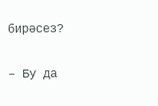бирәсез?

– Бу да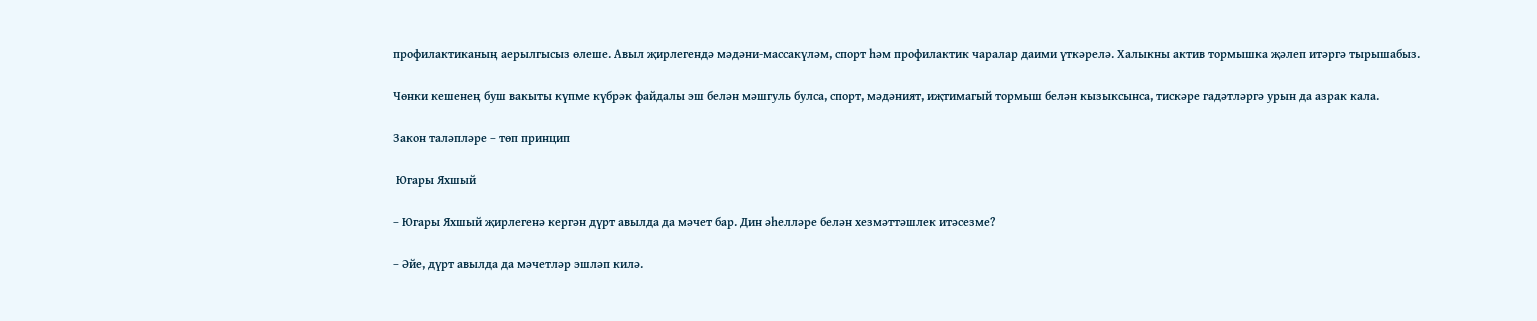профилактиканың аерылгысыз өлеше. Авыл җирлегендә мәдәни-массакүләм, спорт һәм профилактик чаралар даими үткәрелә. Халыкны актив тормышка җәлеп итәргә тырышабыз.

Чөнки кешенең буш вакыты күпме күбрәк файдалы эш белән мәшгуль булса, спорт, мәдәният, иҗтимагый тормыш белән кызыксынса, тискәре гадәтләргә урын да азрак кала.

Закон таләпләре – төп принцип

 Югары Яхшый

– Югары Яхшый җирлегенә кергән дүрт авылда да мәчет бар. Дин әһелләре белән хезмәттәшлек итәсезме?

– Әйе, дүрт авылда да мәчетләр эшләп килә.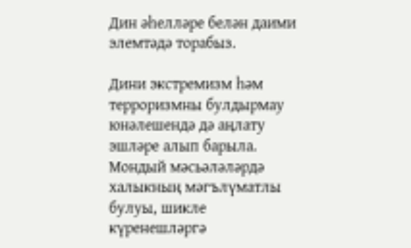Дин әһелләре белән даими элемтәдә торабыз.

Дини экстремизм һәм терроризмны булдырмау юнәлешендә дә аңлату эшләре алып барыла. Мондый мәсьәләләрдә халыкның мәгълүматлы булуы, шикле күренешләргә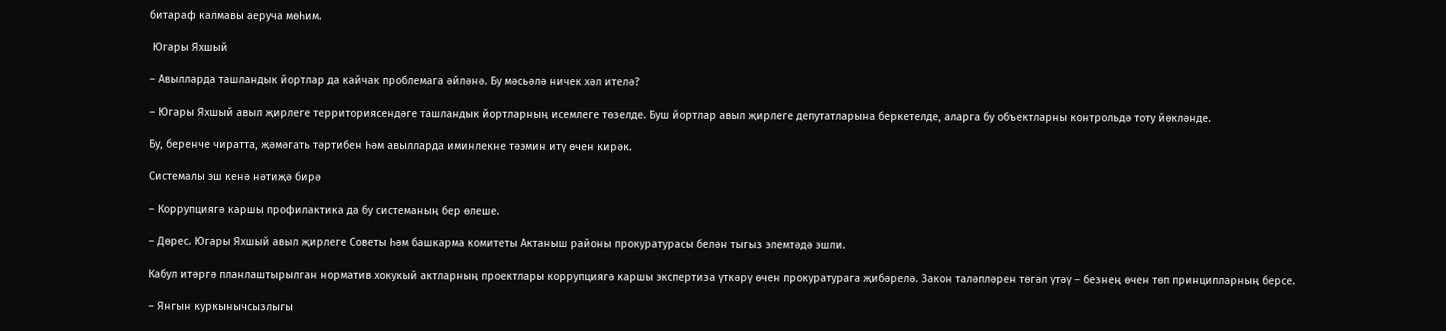битараф калмавы аеруча мөһим.

 Югары Яхшый

– Авылларда ташландык йортлар да кайчак проблемага әйләнә. Бу мәсьәлә ничек хәл ителә?

– Югары Яхшый авыл җирлеге территориясендәге ташландык йортларның исемлеге төзелде. Буш йортлар авыл җирлеге депутатларына беркетелде, аларга бу объектларны контрольдә тоту йөкләнде.

Бу, беренче чиратта, җәмәгать тәртибен һәм авылларда иминлекне тәэмин итү өчен кирәк.

Системалы эш кенә нәтиҗә бирә

– Коррупциягә каршы профилактика да бу системаның бер өлеше.

– Дөрес. Югары Яхшый авыл җирлеге Советы һәм башкарма комитеты Актаныш районы прокуратурасы белән тыгыз элемтәдә эшли.

Кабул итәргә планлаштырылган норматив хокукый актларның проектлары коррупциягә каршы экспертиза үткәрү өчен прокуратурага җибәрелә. Закон таләпләрен төгәл үтәү – безнең өчен төп принципларның берсе.

– Янгын куркынычсызлыгы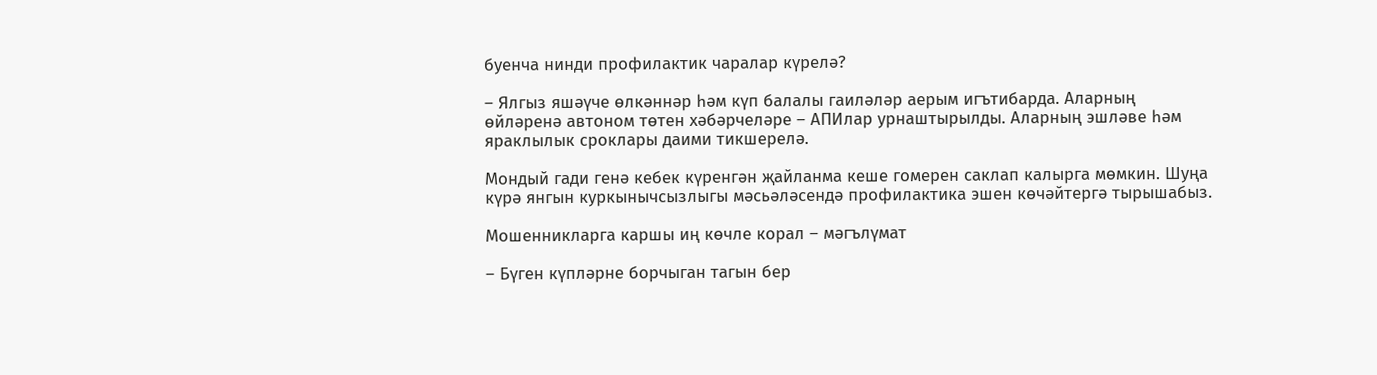буенча нинди профилактик чаралар күрелә?

– Ялгыз яшәүче өлкәннәр һәм күп балалы гаиләләр аерым игътибарда. Аларның өйләренә автоном төтен хәбәрчеләре – АПИлар урнаштырылды. Аларның эшләве һәм яраклылык сроклары даими тикшерелә.

Мондый гади генә кебек күренгән җайланма кеше гомерен саклап калырга мөмкин. Шуңа күрә янгын куркынычсызлыгы мәсьәләсендә профилактика эшен көчәйтергә тырышабыз.

Мошенникларга каршы иң көчле корал – мәгълүмат

– Бүген күпләрне борчыган тагын бер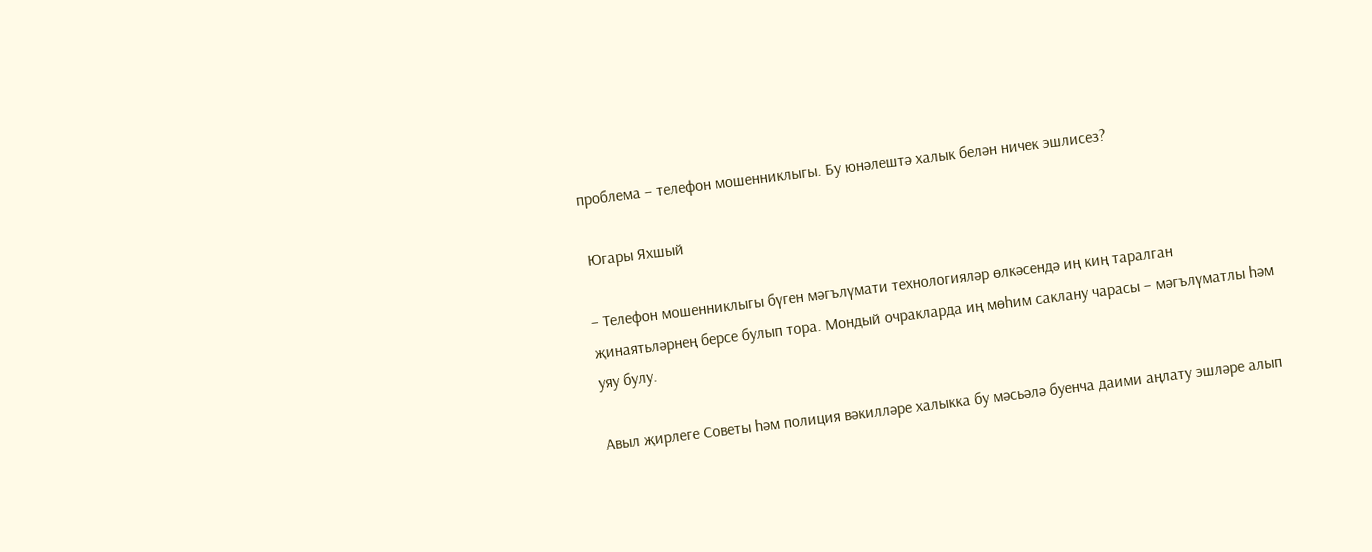проблема – телефон мошенниклыгы. Бу юнәлештә халык белән ничек эшлисез?

 Югары Яхшый

– Телефон мошенниклыгы бүген мәгълүмати технологияләр өлкәсендә иң киң таралган җинаятьләрнең берсе булып тора. Мондый очракларда иң мөһим саклану чарасы – мәгълүматлы һәм уяу булу.

Авыл җирлеге Советы һәм полиция вәкилләре халыкка бу мәсьәлә буенча даими аңлату эшләре алып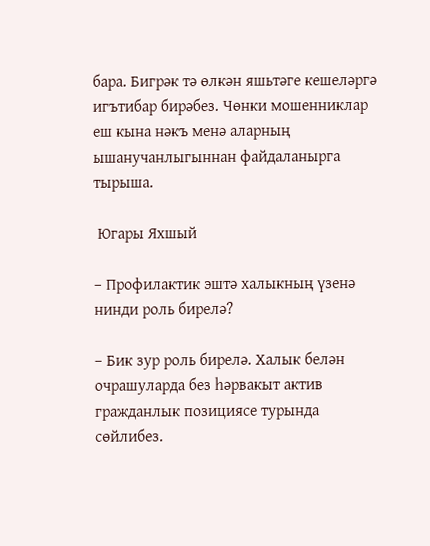бара. Бигрәк тә өлкән яшьтәге кешеләргә игътибар бирәбез. Чөнки мошенниклар еш кына нәкъ менә аларның ышанучанлыгыннан файдаланырга тырыша.

 Югары Яхшый

– Профилактик эштә халыкның үзенә нинди роль бирелә?

– Бик зур роль бирелә. Халык белән очрашуларда без һәрвакыт актив гражданлык позициясе турында сөйлибез.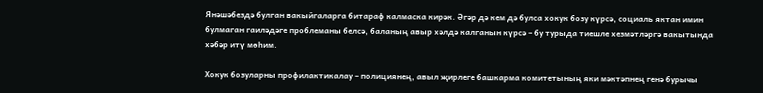Янәшәбездә булган вакыйгаларга битараф калмаска кирәк. Әгәр дә кем дә булса хокук бозу күрсә, социаль яктан имин булмаган гаиләдәге проблеманы белсә, баланың авыр хәлдә калганын күрсә – бу турыда тиешле хезмәтләргә вакытында хәбәр итү мөһим.

Хокук бозуларны профилактикалау – полициянең, авыл җирлеге башкарма комитетының яки мәктәпнең генә бурычы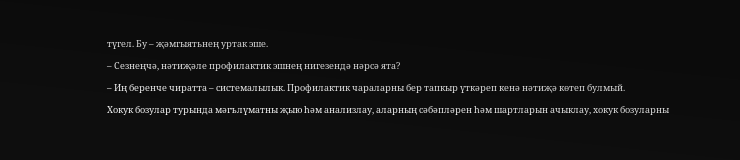түгел. Бу – җәмгыятьнең уртак эше.

– Сезнеңчә, нәтиҗәле профилактик эшнең нигезендә нәрсә ята?

– Иң беренче чиратта – системалылык. Профилактик чараларны бер тапкыр үткәреп кенә нәтиҗә көтеп булмый.

Хокук бозулар турында мәгълүматны җыю һәм анализлау, аларның сәбәпләрен һәм шартларын ачыклау, хокук бозуларны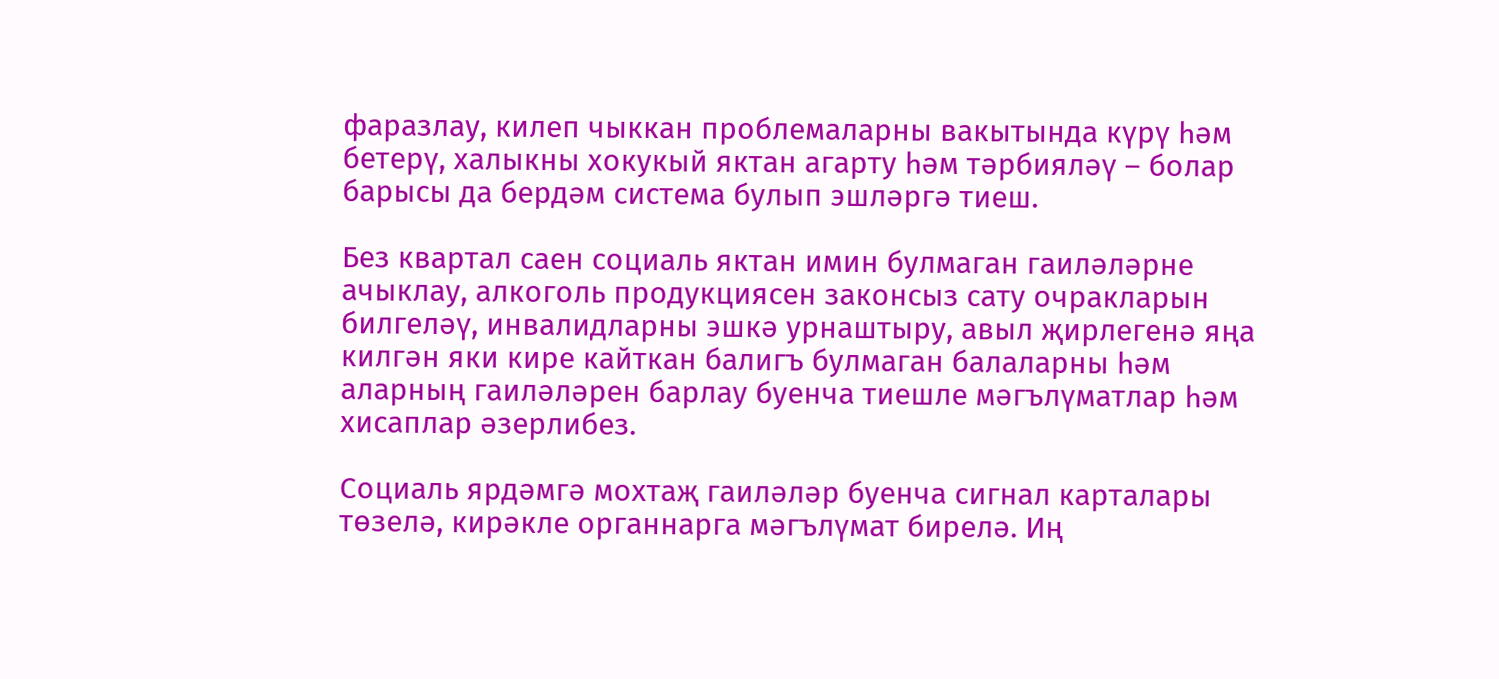фаразлау, килеп чыккан проблемаларны вакытында күрү һәм бетерү, халыкны хокукый яктан агарту һәм тәрбияләү – болар барысы да бердәм система булып эшләргә тиеш.

Без квартал саен социаль яктан имин булмаган гаиләләрне ачыклау, алкоголь продукциясен законсыз сату очракларын билгеләү, инвалидларны эшкә урнаштыру, авыл җирлегенә яңа килгән яки кире кайткан балигъ булмаган балаларны һәм аларның гаиләләрен барлау буенча тиешле мәгълүматлар һәм хисаплар әзерлибез.

Социаль ярдәмгә мохтаҗ гаиләләр буенча сигнал карталары төзелә, кирәкле органнарга мәгълүмат бирелә. Иң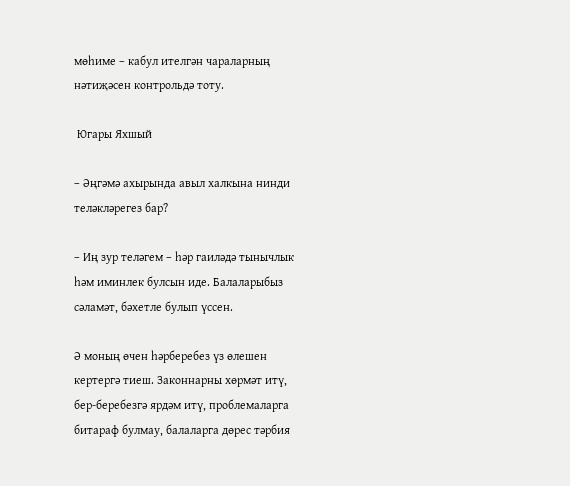мөһиме – кабул ителгән чараларның нәтиҗәсен контрольдә тоту.

 Югары Яхшый

– Әңгәмә ахырында авыл халкына нинди теләкләрегез бар?

– Иң зур теләгем – һәр гаиләдә тынычлык һәм иминлек булсын иде. Балаларыбыз сәламәт, бәхетле булып үссен.

Ә моның өчен һәрберебез үз өлешен кертергә тиеш. Законнарны хөрмәт итү, бер-беребезгә ярдәм итү, проблемаларга битараф булмау, балаларга дөрес тәрбия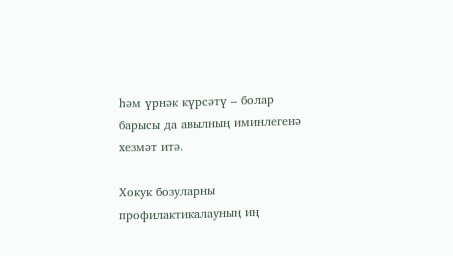һәм үрнәк күрсәтү – болар барысы да авылның иминлегенә хезмәт итә.

Хокук бозуларны профилактикалауның иң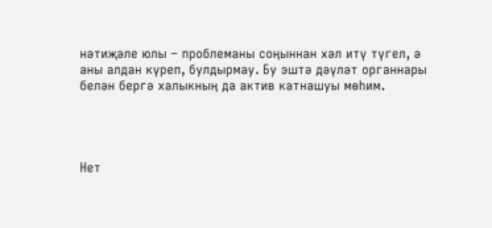нәтиҗәле юлы – проблеманы соңыннан хәл итү түгел, ә аны алдан күреп, булдырмау. Бу эштә дәүләт органнары белән бергә халыкның да актив катнашуы мөһим.




Нет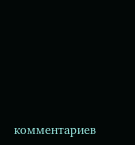комментариев